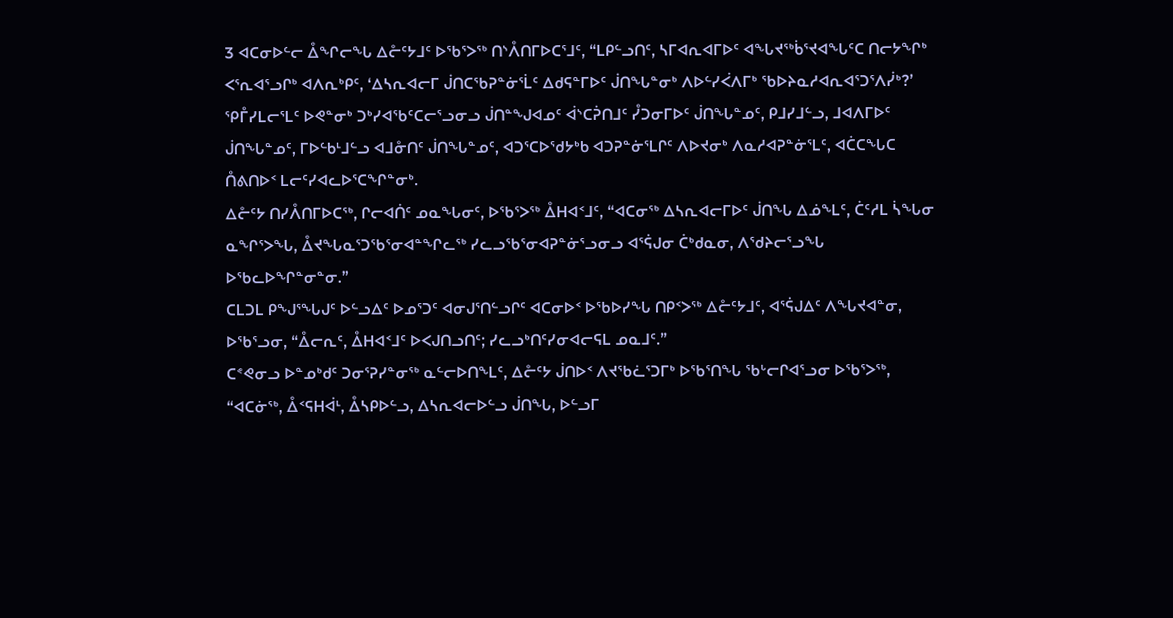3 ᐊᑕᓂᐅᓪᓕ ᐂᖏᓕᖓ ᐃᓔᑦᔭᒧᑦ ᐅᖃᕐᐳᖅ ᑎᔅᐰᑎᒥᐅᑕᕐᒧᑦ, “ᒪᑭᓪᓗᑎᑦ, ᓴᒥᐊᕆᐊᒥᐅᑦ ᐊᖓᔪᖅᑳᕐᔪᐊᖓᑦᑕ ᑎᓕᔭᖏᒃ ᐸᕐᕆᐊᕐᓗᒋᒃ ᐊᐱᕆᒃᑭᑦ, ‘ᐃᓴᕆᐊᓕᒥ ᒎᑎᑕᖃᕈᓐᓃᕐᒫᑦ ᐃᑯᕋᓐᒥᐅᑦ ᒎᑎᖓᓐᓂᒃ ᐱᐅᓪᓯᐹᐱᒥᒃ ᖃᐅᔨᓇᓱᐊᕆᐊᕐᑐᕐᐱᓰᒃ?’
ᕿᒤᓯᒪᓕᕐᒪᑦ ᐅᕙᓐᓂᒃ ᑐᒃᓯᐊᖃᑦᑕᓕᕐᓗᓂᓗ ᒎᑎᓐᖑᐊᓄᑦ ᐋᔅᑕᕉᑎᒧᑦ ᓮᑐᓂᒥᐅᑦ ᒎᑎᖓᓐᓄᑦ, ᑭᒧᓯᒧᓪᓗ, ᒧᐊᐱᒥᐅᑦ ᒎᑎᖓᓐᓄᑦ, ᒥᐅᓪᑲᒻᒧᓪᓗ ᐊᒧᓁᑎᑦ ᒎᑎᖓᓐᓄᑦ, ᐊᑐᕐᑕᐅᖁᔭᒃᑲ ᐊᑐᕈᓐᓃᕐᒪᒋᑦ ᐱᐅᔪᓂᒃ ᐱᓇᓱᐊᕈᓐᓃᕐᒪᑦ, ᐊᑖᑕᖓᑕ ᑍᕕᑎᐅᑉ ᒪᓕᑦᓯᐊᓚᐅᕐᑕᖏᓐᓂᒃ.
ᐃᓔᑦᔭ ᑎᓯᐰᑎᒥᐅᑕᖅ, ᒋᓕᐊᑏᑦ ᓄᓇᖓᓂᑦ, ᐅᖃᕐᐳᖅ ᐂᕼᐊᑉᒧᑦ, “ᐊᑕᓂᖅ ᐃᓴᕆᐊᓕᒥᐅᑦ ᒎᑎᖓ ᐃᓅᖕᒪᑦ, ᑖᑦᓱᒪ ᓵᖓᓂ ᓇᖏᕐᐳᖓ, ᐂᔪᖓᓇᕐᑐᖃᕐᓂᐊᓐᖏᓚᖅ ᓯᓚᓗᖃᕐᓂᐊᕈᓐᓃᕐᓗᓂᓗ ᐊᕐᕌᒍᓂ ᑖᒃᑯᓇᓂ, ᐱᖁᔨᓕᕐᓗᖓ ᐅᖃᓚᐅᖏᓐᓂᓐᓂ.”
ᑕᒪᑐᒪ ᑭᖑᕐᖓᒍᑦ ᐅᓪᓗᐃᑦ ᐅᓄᕐᑐᑦ ᐊᓂᒍᕐᑎᓪᓗᒋᑦ ᐊᑕᓂᐅᑉ ᐅᖃᐅᓯᖓ ᑎᑭᑉᐳᖅ ᐃᓔᑦᔭᒧᑦ, ᐊᕐᕌᒍᐃᑦ ᐱᖓᔪᐊᓐᓂ, ᐅᖃᕐᓗᓂ, “ᐂᓕᕆᑦ, ᐂᕼᐊᑉᒧᑦ ᐅᐸᒍᑎᓗᑎᑦ; ᓯᓚᓗᒃᑎᑦᓯᓂᐊᓕᕋᒪ ᓄᓇᒧᑦ.”
ᑕᕝᕙᓂᓗ ᐅᓐᓄᒃᑯᑦ ᑐᓂᕐᕈᓯᓐᓂᖅ ᓇᓪᓕᐅᑎᖕᒪᑦ, ᐃᓔᑦᔭ ᒎᑎᐅᑉ ᐱᔪᖃᓛᕐᑐᒥᒃ ᐅᖃᕐᑎᖓ ᖃᒡᓕᒋᐊᕐᓗᓂ ᐅᖃᕐᐳᖅ, “ᐊᑕᓃᖅ, ᐂᑉᕋᕼᐋᒻ, ᐂᓴᑭᐅᓪᓗ, ᐃᓴᕆᐊᓕᐅᓪᓗ ᒎᑎᖓ, ᐅᓪᓗᒥ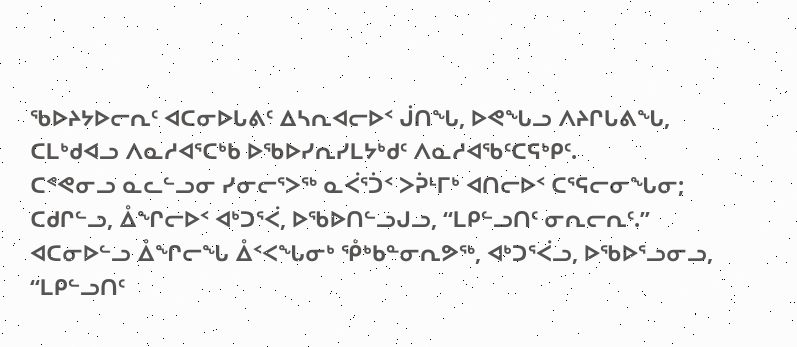ᖃᐅᔨᔭᐅᓕᕆᑦ ᐊᑕᓂᐅᒐᕕᑦ ᐃᓴᕆᐊᓕᐅᑉ ᒎᑎᖓ, ᐅᕙᖓᓗ ᐱᔨᒋᒐᕕᖓ, ᑕᒪᒃᑯᐊᓗ ᐱᓇᓱᐊᕐᑕᒃᑲ ᐅᖃᐅᓯᕆᓯᒪᔭᒃᑯᑦ ᐱᓇᓱᐊᖃᑦᑕᕋᒃᑭᑦ.
ᑕᕝᕙᓂᓗ ᓇᓚᓪᓗᓂ ᓯᓂᓕᕐᐳᖅ ᓇᐹᕐᑑᑉ ᐳᕉᒻᒥᒃ ᐊᑎᓕᐅᑉ ᑕᕐᕋᓕᓂᖓᓂ; ᑕᑯᒋᓪᓗ, ᐂᖏᓕᐅᑉ ᐊᒃᑐᕐᐹ, ᐅᖃᐅᑎᓪᓗᒍᓗ, “ᒪᑭᓪᓗᑎᑦ ᓂᕆᓕᕆᑦ.”
ᐊᑕᓂᐅᓪᓗ ᐂᖏᓕᖓ ᐂᑉᐸᖓᓂᒃ ᕾᒃᑲᓐᓂᕆᕗᖅ, ᐊᒃᑐᕐᐹᓗ, ᐅᖃᐅᕐᓗᓂᓗ, “ᒪᑭᓪᓗᑎᑦ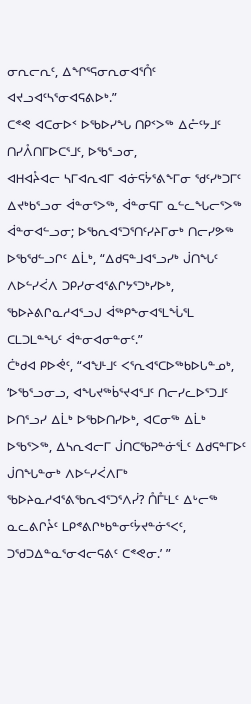ᓂᕆᓕᕆᑦ, ᐃᖏᕐᕋᓂᕆᓂᐊᕐᑍᑦ ᐊᔪᓗᐊᑦᓴᕐᓂᐊᕋᕕᐅᒃ.”
ᑕᕝᕙ ᐊᑕᓂᐅᑉ ᐅᖃᐅᓯᖓ ᑎᑭᑉᐳᖅ ᐃᓔᑦᔭᒧᑦ ᑎᓯᐰᑎᒥᐅᑕᕐᒧᑦ, ᐅᖃᕐᓗᓂ,
ᐊᕼᐊᔧᐊᓕ ᓴᒥᐊᕆᐊᒥ ᐊᓃᕋᔮᕐᕕᖕᒥᓂ ᖁᑦᓯᒃᑐᒥᑦ ᐃᔪᒃᑲᕐᓗᓂ ᐋᓐᓂᕐᐳᖅ, ᐋᓐᓂᕋᒥ ᓇᓪᓚᖓᓕᕐᐳᖅ ᐋᓐᓂᐊᓪᓗᓂ; ᐅᖃᕆᐊᕐᑐᕐᑎᑦᓯᔨᒥᓂᒃ ᑎᓕᓯᕗᖅ ᐅᖃᖁᓪᓗᒋᑦ ᐃᒫᒃ, “ᐃᑯᕋᓐᒧᐊᕐᓗᓯᒃ ᒎᑎᖓᑦ ᐱᐅᓪᓯᐹᐱ ᑐᑭᓯᓂᐊᕐᕕᒋᔭᕐᑐᒃᓯᐅᒃ, ᖃᐅᔨᕕᒋᓇᓱᐊᕐᓗᒍ ᐋᖅᑭᖕᓂᐊᕐᒪᖔᕐᒪ ᑕᒪᑐᒪᓐᖓᑦ ᐋᓐᓂᐊᓂᓐᓂᑦ.”
ᑖᒃᑯᐊ ᑭᐅᕚᑦ, “ᐊᖑᒻᒧᑦ ᐸᕐᕆᐊᕐᑕᐅᖅᑲᐅᒐᓐᓄᒃ, ‘ᐅᖃᕐᓗᓂᓗ, ᐊᖓᔪᖅᑳᕐᔪᐊᕐᒧᑦ ᑎᓕᓯᓚᐅᕐᑐᒧᑦ ᐅᑎᕐᓗᓯ ᐃᒫᒃ ᐅᖃᐅᑎᓯᐅᒃ, ᐊᑕᓂᖅ ᐃᒫᒃ ᐅᖃᕐᐳᖅ, ᐃᓴᕆᐊᓕᒥ ᒎᑎᑕᖃᕈᓐᓃᕐᒫᑦ ᐃᑯᕋᓐᒥᐅᑦ ᒎᑎᖓᓐᓂᒃ ᐱᐅᓪᓯᐹᐱᒥᒃ ᖃᐅᔨᓇᓱᐊᕐᕕᖃᕆᐊᕐᑐᕐᐱᓰ? ᑍᒤᒻᒪᑦ ᐃᒡᓕᖅ ᓇᓚᕕᒋᔧᑦ ᒪᑭᕝᕕᒋᒃᑲᓐᓂᑦᔮᔪᓐᓃᕐᐸᑦ, ᑐᖁᑐᐃᓐᓇᕐᓂᐊᓕᕋᕕᑦ ᑕᕝᕙᓂ.’ ”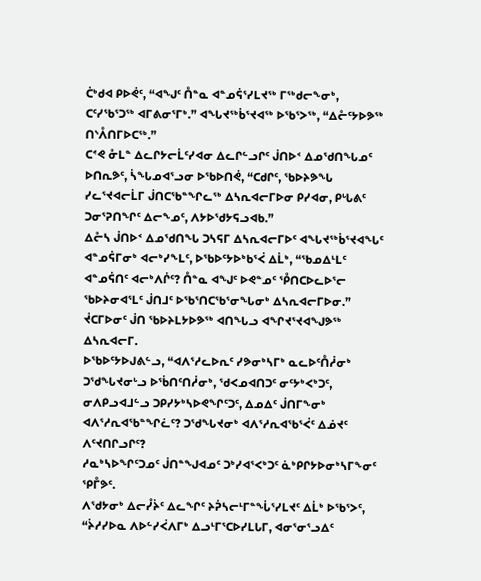ᑖᒃᑯᐊ ᑭᐅᕚᑦ, “ᐊᖑᑦ ᑍᓐᓇ ᐊᓐᓄᕌᕐᓯᒪᔪᖅ ᒥᖅᑯᓕᖕᓂᒃ, ᑕᑦᓯᖃᕐᑐᖅ ᐊᒥᕕᓂᕐᒥᒃ.” ᐊᖓᔪᖅᑳᕐᔪᐊᖅ ᐅᖃᕐᐳᖅ, “ᐃᓔᑦᔭᐅᕗᖅ ᑎᔅᐰᑎᒥᐅᑕᖅ.”
ᑕᕝᕙ ᓁᒪᓐ ᐃᓚᒋᔭᓕᒫᑦᓯᐊᓂ ᐃᓚᒋᓪᓗᒋᑦ ᒎᑎᐅᑉ ᐃᓄᖁᑎᖓᓄᑦ ᐅᑎᕆᕗᑦ, ᓵᖓᓄᐊᕐᓗᓂ ᐅᖃᐅᑎᕚ, “ᑕᑯᒋᑦ, ᖃᐅᔨᕗᖓ ᓯᓚᕐᔪᐊᓕᒫᒥ ᒎᑎᑕᖃᓐᖏᓚᖅ ᐃᓴᕆᐊᓕᒥᐅᓂ ᑭᓯᐊᓂ, ᑭᒡᒐᕕᑦ ᑐᓂᕐᕈᑎᖏᑦ ᐃᓕᖕᓄᑦ, ᐱᔭᐅᖁᔭᕋᓗᐊᑲ.”
ᐃᓔᓴ ᒎᑎᐅᑉ ᐃᓄᖁᑎᖓ ᑐᓴᕋᒥ ᐃᓴᕆᐊᓕᒥᐅᑦ ᐊᖓᔪᖅᑳᕐᔪᐊᖓᑦ ᐊᓐᓄᕌᒥᓂᒃ ᐊᓕᒃᓯᖕᒪᑦ, ᐅᖃᐅᑦᔭᐅᒃᑲᕐᐹ ᐃᒫᒃ, “ᖃᓄᐃᒻᒪᑦ ᐊᓐᓄᕌᑎᑦ ᐊᓕᒃᐱᒌᑦ? ᑍᓐᓇ ᐊᖑᑦ ᐅᕙᓐᓄᑦ ᕾᑎᑕᐅᓚᐅᕐᓕ ᖃᐅᔨᓂᐊᕐᒪᑦ ᒎᑎᒧᑦ ᐅᖃᕐᑎᑕᖃᕐᓂᖓᓂᒃ ᐃᓴᕆᐊᓕᒥᐅᓂ.”
ᔫᑕᒥᐅᓂᑦ ᒎᑎ ᖃᐅᔨᒪᔭᐅᕗᖅ ᐊᑎᖓᓗ ᐊᖏᔪᕐᔪᐊᖑᕗᖅ ᐃᓴᕆᐊᓕᒥ.
ᐅᖃᐅᑦᔭᐅᒍᕕᓪᓗ, “ᐊᐱᕐᓱᓚᐅᕆᑦ ᓯᕗᓂᒃᓴᒥᒃ ᓇᓚᐅᑦᑍᓲᓂᒃ ᑐᖁᖓᔪᓂᒡᓗ ᐅᖄᑎᑦᑎᓲᓂᒃ, ᖁᐸᓄᐊᑎᑐᑦ ᓂᑦᔭᒃᐸᒃᑐᑦ, ᓂᐱᑭᓗᐊᒧᓪᓗ ᑐᑭᓯᔭᒃᓴᐅᕙᖏᑦᑐᑦ, ᐃᓄᐃᑦ ᒎᑎᒥᖕᓂᒃ ᐊᐱᕐᓱᕆᐊᖃᓐᖏᓛᑦ? ᑐᖁᖓᔪᓂᒃ ᐊᐱᕐᓱᕆᐊᖃᕐᐹᑦ ᐃᓅᔪᑦ ᐱᑦᔪᑎᒋᓗᒋᑦ?
ᓱᓇᒃᓴᐅᖏᑦᑐᓄᑦ ᒎᑎᓐᖑᐊᓄᑦ ᑐᒃᓯᐊᕐᐸᒃᑐᑦ ᓈᒃᑭᒋᔭᐅᓂᒃᓴᒥᖕᓂᑦ ᕿᒤᕗᑦ.
ᐱᖁᔭᓂᒃ ᐃᓕᓮᔩᑦ ᐃᓚᖏᑦ ᔨᕉᓴᓕᒻᒥᓐᖔᕐᓯᒪᔪᑦ ᐃᒫᒃ ᐅᖃᕐᐳᑦ, “ᔩᓱᓯᐅᓇ ᐱᐅᓪᓯᐹᐱᒥᒃ ᐃᓗᒻᒥᕐᑕᐅᓯᒪᒐᒥ, ᐊᓂᕐᓂᕐᓗᐃᑦ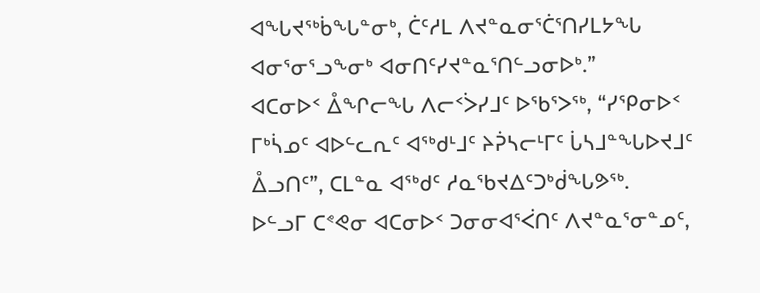ᐊᖓᔪᖅᑳᖓᓐᓂᒃ, ᑖᑦᓱᒪ ᐱᔪᓐᓇᓂᕐᑖᕐᑎᓯᒪᔭᖓ ᐊᓂᕐᓂᕐᓗᖕᓂᒃ ᐊᓂᑎᑦᓯᔪᓐᓇᕐᑎᓪᓗᓂᐅᒃ.”
ᐊᑕᓂᐅᑉ ᐂᖏᓕᖓ ᐱᓕᑉᐴᓯᒧᑦ ᐅᖃᕐᐳᖅ, “ᓯᕿᓂᐅᑉ ᒥᒃᓵᓄᑦ ᐊᐅᓪᓚᕆᑦ ᐊᖅᑯᒻᒧᑦ ᔨᕉᓴᓕᒻᒥᑦ ᒑᓴᒧᓐᖓᐅᔪᒧᑦ ᐂᓗᑎᑦ”, ᑕᒪᓐᓇ ᐊᖅᑯᑦ ᓱᓇᖃᔪᐃᑦᑐᒃᑰᖓᕗᖅ.
ᐅᓪᓗᒥ ᑕᕝᕙᓂ ᐊᑕᓂᐅᑉ ᑐᓂᓂᐊᕐᐹᑎᑦ ᐱᔪᓐᓇᕐᓂᓐᓄᑦ,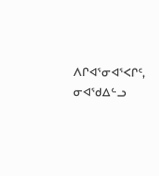ᐱᒋᐊᕐᓂᐊᕐᐸᒋᑦ, ᓂᐊᖁᐃᓪᓗ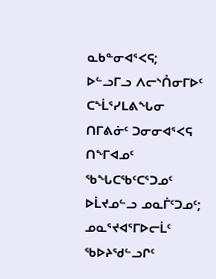ᓇᑲᓐᓂᐊᕐᐸᕋ; ᐅᓪᓗᒥᓗ ᐱᓕᔅᑍᓂᒥᐅᑦ ᑕᖕᒫᕐᓯᒪᕕᖓᓂ ᑎᒥᕕᓃᑦ ᑐᓂᓂᐊᕐᐸᕋ ᑎᖕᒥᐊᓄᑦ ᖃᖓᑕᖃᑦᑕᕐᑐᓄᑦ ᐅᒫᔪᓄᓪᓗ ᓄᓇᒦᑦᑐᓄᑦ; ᓄᓇᕐᔪᐊᕐᒥᐅᓕᒫᑦ ᖃᐅᔨᖁᓪᓗᒋᑦ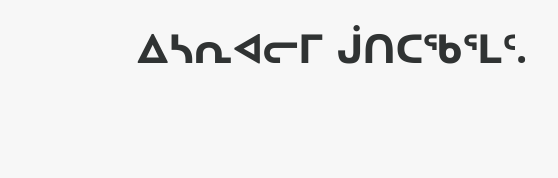ᐃᓴᕆᐊᓕᒥ ᒎᑎᑕᖃᕐᒪᑦ.